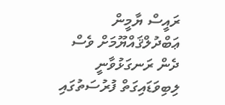ރައީސް ޔާމީން ޢަބްދުލްޤައްޔޫމަށް ވެސް ދެން ރަނގަޅުވާނީ ލިބިވަޑައިގަތް ފުރުސަތުގައި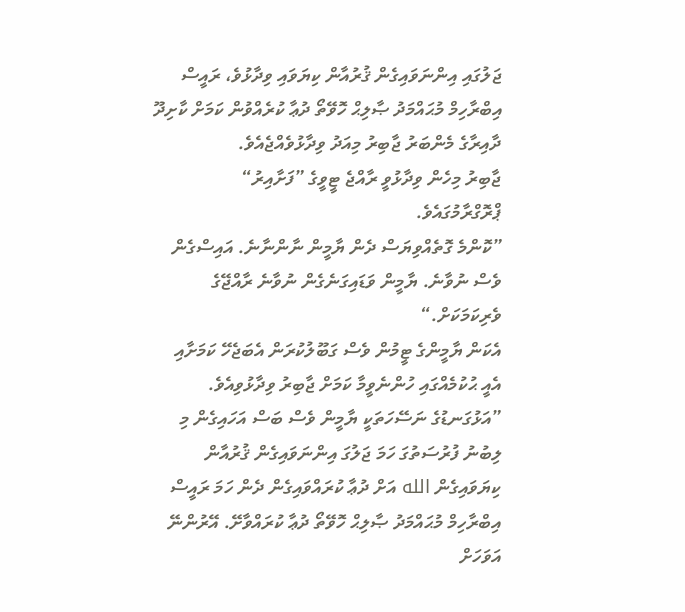ޖަލުގައި އިންނަވައިގެން ޤުރުއާން ކިޔަވައި ވިދާޅުވެ، ރައީސް އިބްރާހިމް މުޙައްމަދު ޞާލިޙް ހޮވޭތޯ ދުޢާ ކުރެއްވުން ކަމަށް ކާށިދޫ ދާއިރާގެ މެންބަރު ޖާބިރު މިއަދު ވިދާޅުވެއްޖެއެވެ.
ޖާބިރު މިހެން ވިދާޅުވީ ރާއްޖެ ޓީވީގެ ”ފަށާއިރު“ ޕްރޮގްރާމުގައެވެ.
”ކޮންމެ ގޮތެއްވިޔަސް ދެން ޔާމީން ނާންނާނެ. އައިސްގެން ވެސް ނުވާނެ. ޔާމީން ވަޑައިގަނެގެން ނުވާނެ ރާއްޖޭގެ ވެރިކަމަކަށް.“
އެކަން ޔާމީންގެ ޓީމުން ވެސް ގަބޫލުކުރަން އެބަޖެހޭ ކަމަށާއި އެއީ ޙުކުމެއްގައި ހުންނެވީމާ ކަމަށް ޖާބިރު ވިދާޅުވިއެވެ.
”އަޅުގަނޑުގެ ނަސޭހަތަކީ ޔާމީން ވެސް ބަސް އަހައިގެން މި ލިބުނު ފުރުސަތުގަ ހަމަ ޖަލުގަ އިންނަވައިގެން ޤުރުއާން ކިޔަވައިގެން الله އަށް ދުޢާ ކުރައްވައިގެން ދެން ހަމަ ރައީސް އިބްރާހިމް މުޙައްމަދު ޞާލިޙް ހޮވޭތޯ ދުޢާ ކުރައްވާށޭ. އޭރުންނޭ އަވަހަށް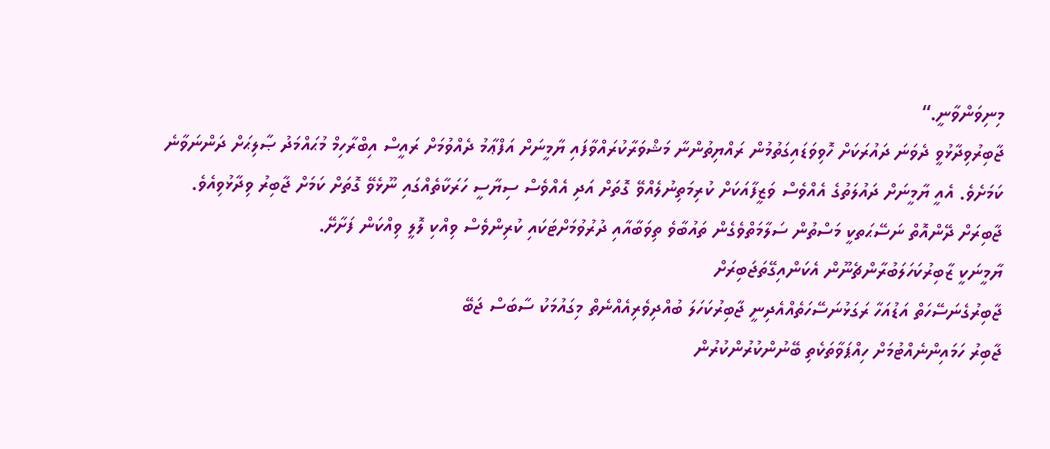މިނިވަންވާނީ.“
ޖާބިރުވިދާޅުވީ ދެވަނަ ދައުރަކަށް ހޮވިވަޑައިގަތުމުން ރައްޔިތުންނާ މަޝްވަރާކުރައްވާފައި ޔާމީނަށް އަފްޢާމު ދެއްވުމަށް ރައީސް އިބްރާހިމް މުޙައްމަދު ޞާލިޙަށް ދަންނަވާނެ ކަމަށެވެ. އެއީ ޔާމީނަށް ދައުލަތުގެ އެއްވެސް ވަޒީފާއަކަށް ކުރިމަތިނުލެއްވޭ ގޮތަށް އަދި އެއްވެސް ސިޔާސީ ހަރަކާތެއްގައި ނޫޅެވޭ ގޮތަށް ކަމަށް ޖާބިރު ވިދާޅުވިއެވެ.
ޖާބިރަށް ދޭންއޮތް ނަސޭޙަތކީ މަސްތުން ސަލާމަތްވެގެން ތައުބާވެ ތިވަބާއާއި ދުރުވުމަށްޓަކައި ކުރިންވެސް ވިއްކި ލޮލީ ވިއްކަން ފަށާށޭ.
ޔާމީނަކީ ޒާބިރުކަހަލަބުރާންޗެނޫން އެކަންއިގޭތަޖަބިރަށް
ޖާބިރުގެނަސޭހަތް އަޑުއަހާ ރަގަޅުނަސޭހަތެއްއެދިނީ ޖާބިރުކަހަލަ ބުއްދިވެރިއެއްނެތް މިގައުމަކު ސާބަސް ޖަބޭ
ޖާބިރު ހަމައިންނެއްޓުމަށް ހިއްޕަވާތަކެތި ބޭނުންކުރުންކުރުން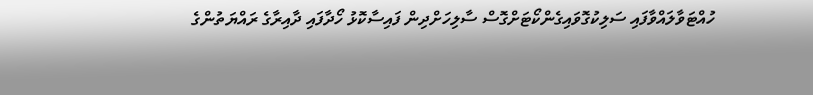ހުއްޓަވާލައްވާފައި ސަލިކުގޮވައިގެންކޯޓަށްގޮސް ސާލިހަށްދިން ފައިސާކޮޅު ހޯދާފައި ދާއިރާގެ ރައްޔަތުންގެ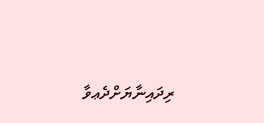ރިދައިނާޔަށްދެޢވާ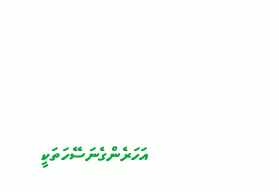އަހަރެންގެނަސޭހަތަކީ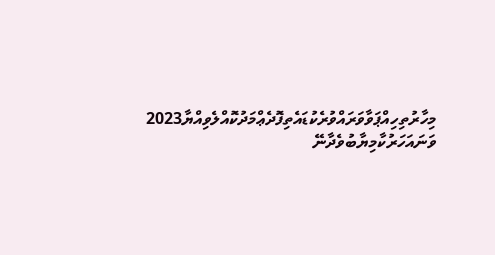މިހާރުތިހިއްޕަވާވަރައްވުރެކުޑައެތިފޮދެޢްމަދުކޮއްލެވިއްޔާ2023 ވަނައަހަރުކާމިޔާބުވެދާނޭ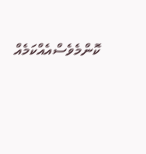ކޮންމެވެސްއެއްކަމެއް